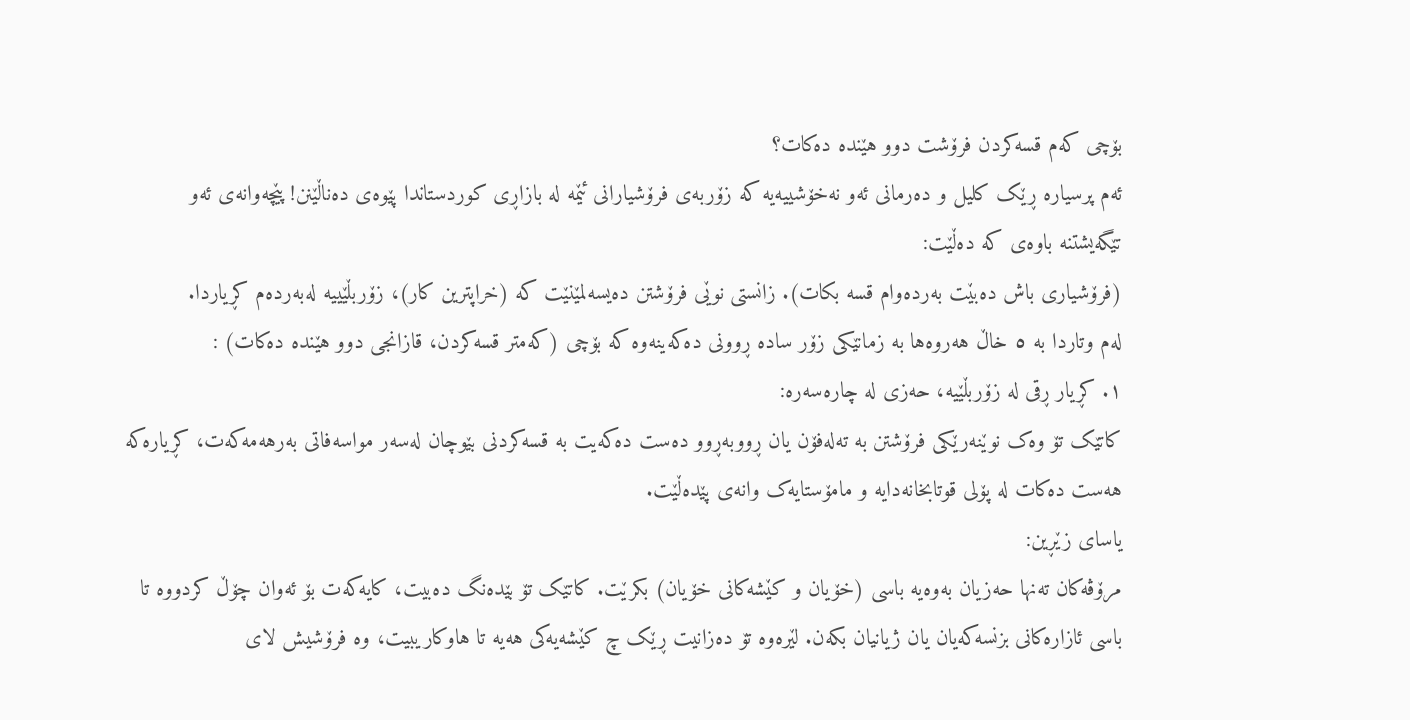بۆچی کەم قسەکردن فرۆشت دوو هێندە دەکات؟
ئەم پرسیارە ڕێک کلیل و دەرمانی ئەو نەخۆشییەیە کە زۆربەی فرۆشیارانی ئێمە لە بازاڕی کوردستاندا پێوەی دەناڵێنن! پێچەوانەی ئەو تێگەیشتنە باوەی کە دەڵێت:
(فرۆشیاری باش دەبێت بەردەوام قسە بکات). زانستی نوێی فرۆشتن دەیسەلمێنێت کە (خراپترین کار)، زۆربڵێییە لەبەردەم کڕیاردا.
لەم وتاردا بە ٥ خاڵ هەروەها بە زمانێکی زۆر سادە ڕوونی دەکەینەوە کە بۆچی (کەمتر قسەکردن، قازانجی دوو هێندە دەکات) :
١. کڕیار ڕقی لە زۆربڵێیە، حەزی لە چارەسەرە:
کاتێک تۆ وەک نوێنەرێکی فرۆشتن بە تەلەفۆن یان ڕووبەڕوو دەست دەکەیت بە قسەکردنی بێوچان لەسەر مواسەفاتی بەرهەمەکەت، کڕیارەکە هەست دەکات لە پۆلی قوتابخانەدایە و مامۆستایەک وانەی پێدەڵێت.
یاسای زێڕین:
مرۆڤەکان تەنها حەزیان بەوەیە باسی (خۆیان و کێشەکانی خۆیان) بکرێت. کاتێک تۆ بێدەنگ دەبیت، کایەکەت بۆ ئەوان چۆڵ کردووە تا باسی ئازارەکانی بزنسەکەیان یان ژیانیان بکەن. لێرەوە تۆ دەزانیت ڕێک چ کێشەیەکی هەیە تا هاوکاریبیت، وە فرۆشیش لای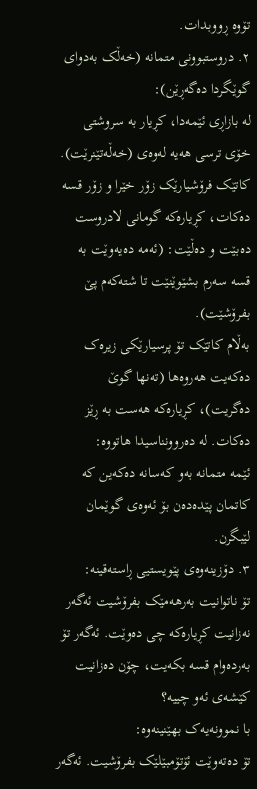تۆوە ڕووبدات.
٢. دروستبوونی متمانە (خەڵک بەدوای گوێگردا دەگەڕێن):
لە بازاڕی ئێمەدا، کڕیار بە سروشتی خۆی ترسی هەیە لەوەی (خەڵەتێنرێت). کاتێک فرۆشیارێک زۆر خێرا و زۆر قسە دەکات، کڕیارەکە گومانی لادروست دەبێت و دەڵێت: (ئەمە دەیەوێت بە قسە سەرم بشێوێنێت تا شتەکەم پێ بفرۆشێت).
بەڵام کاتێک تۆ پرسیارێکی زیرەک دەکەیت هەروەها (تەنها گوێ دەگریت)، کڕیارەکە هەست بە ڕێز دەکات. لە دەروونناسیدا هاتووە:
ئێمە متمانە بەو کەسانە دەکەین کە کاتمان پێدەدەن بۆ ئەوەی گوێمان لێبگرن.
٣. دۆزینەوەی پێویستیی ڕاستەقینە:
تۆ ناتوانیت بەرهەمێک بفرۆشیت ئەگەر نەزانیت کڕیارەکە چی دەوێت. ئەگەر تۆ بەردەوام قسە بکەیت، چۆن دەزانیت کێشەی ئەو چییە؟
با نموونەیەک بهێنینەوە:
تۆ دەتەوێت ئۆتۆمبێلێک بفرۆشیت. ئەگەر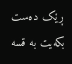ڕێک دەست بکەیت بە قسە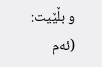و بڵێیت: (ئەم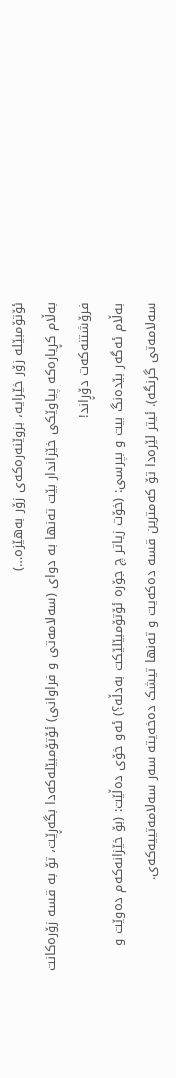ئۆتۆمبێلە زۆر خێرایە، بزوێنەرەکەی زۆر بەهێزە…)
بەڵام کڕیارەکە پیاوێکی خێزاندار بێت تەنها بە دوای (سەلامەتی و فراوانی) ئۆتۆمبێلەکەدا بگەڕێت، تۆ بە قسە زۆرەکانت فرۆشتنەکەت دۆڕاند!
بەڵام ئەگەر بێدەنگ بیت و بپرسی: (خۆت زیاتر چ جۆرە ئۆتۆمبێلێکت بەدڵە؟) ئەو خۆی دەڵێت: (بۆ خێزانەکەم دەوێت و سەلامەتی گرنگە). ئیتر لێرەدا تۆ کەمترین قسە دەکەیت و تەنها تیشک دەخەیتە سەر سەلامەتییەکەی.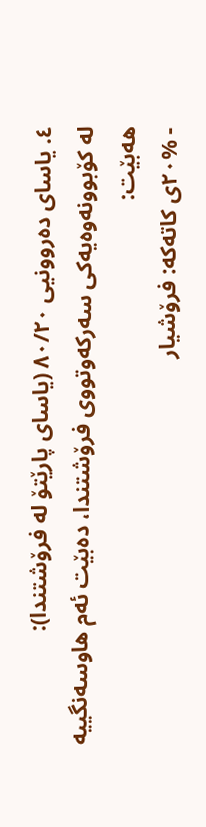٤. یاسای دەروونیی ٨٠/٢٠ (یاسای پارێتۆ لە فرۆشتندا):
لە کۆبوونەوەیەکی سەرکەوتووی فرۆشتندا، دەبێت ئەم هاوسەنگییە هەبێت:
- %٢٠ی کاتەکە: فرۆشیار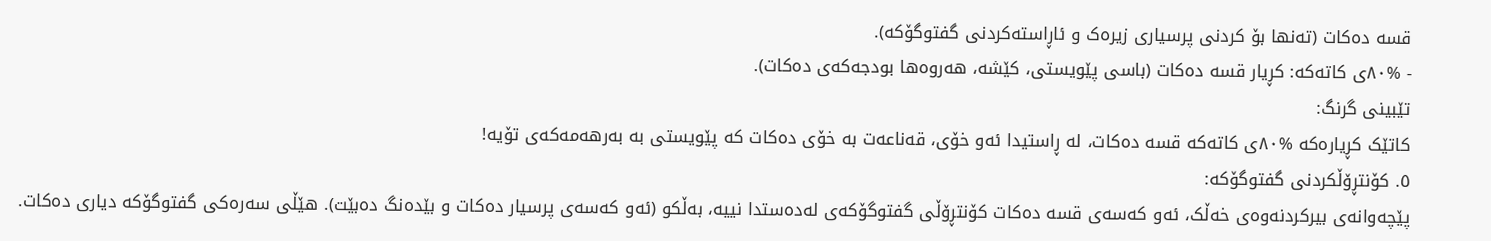قسە دەکات (تەنها بۆ کردنی پرسیاری زیرەک و ئاڕاستەکردنی گفتوگۆکە).
- %٨٠ی کاتەکە: کڕیار قسە دەکات (باسی پێویستی، کێشە، هەروەها بودجەکەی دەکات).
تێبینی گرنگ:
کاتێک کڕیارەکە %٨٠ی کاتەکە قسە دەکات، لە ڕاستیدا ئەو خۆی، قەناعەت بە خۆی دەکات کە پێویستی بە بەرهەمەکەی تۆیە!
٥. کۆنتڕۆڵکردنی گفتوگۆکە:
پێچەوانەی بیرکردنەوەی خەڵک، ئەو کەسەی قسە دەکات کۆنتڕۆڵی گفتوگۆکەی لەدەستدا نییە، بەڵکو (ئەو کەسەی پرسیار دەکات و بێدەنگ دەبێت). هێڵی سەرەکی گفتوگۆکە دیاری دەکات.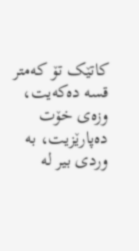کاتێک تۆ کەمتر قسە دەکەیت، وزەی خۆت دەپارێزیت، بە وردی بیر لە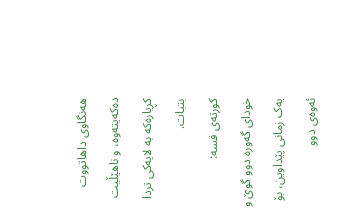هەنگاوی داهاتووت دەکەیتەوە، و ناهێڵیت کڕیارەکە بە لایەکی تردا بتبات.
کورتەی قسە:
خودای گەورە دوو گوێ و یەک زمانی پێداوین، بۆ ئەوەی دوو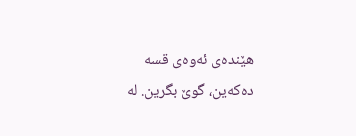هێندەی ئەوەی قسە دەکەین، گوێ بگرین. لە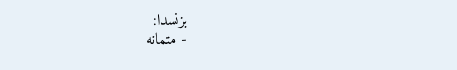بزنسدا:
- متمانە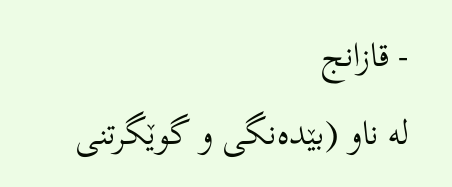- قازانج
لە ناو (بێدەنگی و گوێگرتنی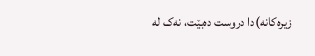زیرەکانە)دا دروست دەبێت، نەک لە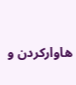هاوارکردن و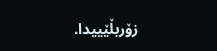زۆربڵێییدا.